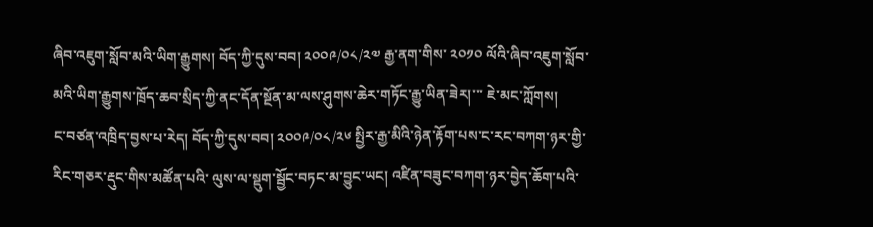ཞིབ་འཇུག་སློབ་མའི་ཡིག་རྒྱུགས། བོད་ཀྱི་དུས་བབ། ༢༠༠༩/༠༨/༢༧ རྒྱ་ནག་གིས་ ༢༠༡༠ ལོའི་ཞིབ་འཇུག་སློབ་མའི་ཡིག་རྒྱུགས་ཁྲོད་ཆབ་སྲིད་ཀྱི་ནང་དོན་སྔོན་མ་ལས་ཤུགས་ཆེར་གཏོང་རྒྱུ་ཡིན་ཟེར།་་་ ཇེ་མང་ཀློགས།
ང་བཙན་འཁྲིད་བྱས་པ་རེད། བོད་ཀྱི་དུས་བབ། ༢༠༠༩/༠༨/༢༦ སྤྱིར་རྒྱ་མིའི་ཉེན་རྟོག་པས་ང་རང་བཀག་ཉར་གྱི་རིང་གཅར་རྡུང་གིས་མཚོན་པའི་ ལུས་ལ་སྡུག་སྦྱོང་བཏང་མ་བྱུང་ཡང། འཛིན་བཟུང་བཀག་ཉར་བྱེད་ཆོག་པའི་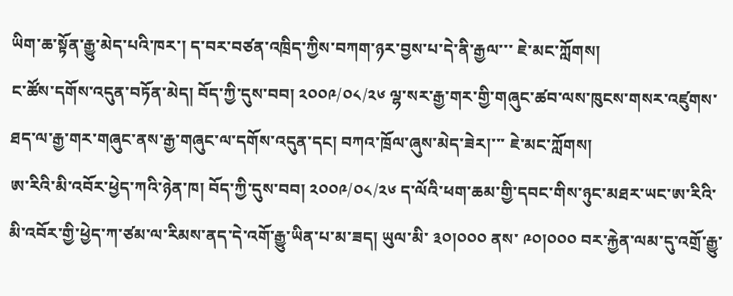ཡིག་ཆ་སྟོན་རྒྱུ་མེད་པའི་ཁར་། ད་བར་བཙན་འཁྲིད་ཀྱིས་བཀག་ཉར་བྱས་པ་དེ་ནི་རྒྱལ་་་ ཇེ་མང་ཀློགས།
ང་ཚོས་དགོས་འདུན་བཏོན་མེད། བོད་ཀྱི་དུས་བབ། ༢༠༠༩/༠༨/༢༦ ལྷ་སར་རྒྱ་གར་གྱི་གཞུང་ཚབ་ལས་ཁུངས་གསར་འཛུགས་ཐད་ལ་རྒྱ་གར་གཞུང་ནས་རྒྱ་གཞུང་ལ་དགོས་འདུན་དང། བཀའ་ཁྲོལ་ཞུས་མེད་ཟེར།་་་ ཇེ་མང་ཀློགས།
ཨ་རིའི་མི་འབོར་ཕྱེད་ཀའི་ཉེན་ཁ། བོད་ཀྱི་དུས་བབ། ༢༠༠༩/༠༨/༢༦ ད་ལོའི་ཕག་ཆམ་གྱི་དབང་གིས་ཉུང་མཐར་ཡང་ཨ་རིའི་མི་འབོར་གྱི་ཕྱེད་ཀ་ཙམ་ལ་རིམས་ནད་དེ་འགོ་རྒྱུ་ཡིན་པ་མ་ཟད། ཡུལ་མི་ ༣༠།༠༠༠ ནས་ ༩༠།༠༠༠ བར་རྐྱེན་ལམ་དུ་འགྲོ་རྒྱུ་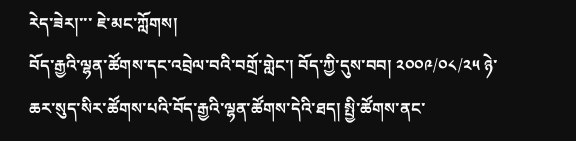རེད་ཟེར།་་་ ཇེ་མང་ཀློགས།
བོད་རྒྱའི་ལྷན་ཚོགས་དང་འབྲེལ་བའི་བགྲོ་གླེང་། བོད་ཀྱི་དུས་བབ། ༢༠༠༩/༠༨/༢༥ ཉེ་ཆར་སུད་སིར་ཚོགས་པའི་བོད་རྒྱའི་ལྷན་ཚོགས་དེའི་ཐད། སྤྱི་ཚོགས་ནང་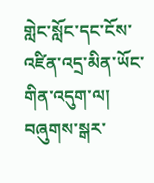གླེང་སློང་དང་ངོས་འཛིན་འདྲ་མིན་ཡོང་གིན་འདུག་ལ། བཞུགས་སྒར་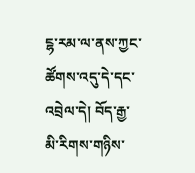ངྷ་རམ་ལ་ནས་ཀྱང་ཚོགས་འདུ་དེ་དང་འབྲེལ་དེ། བོད་རྒྱ་མི་རིགས་གཉིས་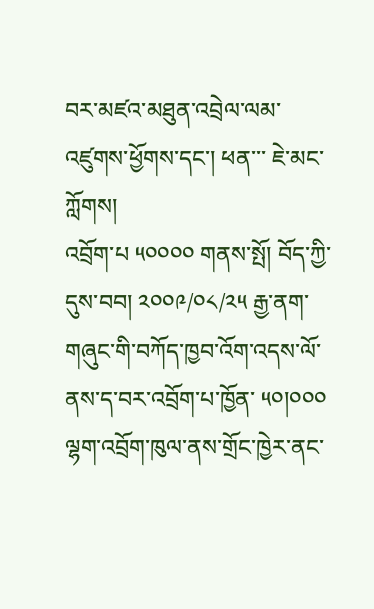བར་མཛའ་མཐུན་འབྲེལ་ལམ་འཛུགས་ཕྱོགས་དང་། ཕན་་་ ཇེ་མང་ཀློགས།
འབྲོག་པ ༥༠༠༠༠ གནས་སྤོ། བོད་ཀྱི་དུས་བབ། ༢༠༠༩/༠༨/༢༥ རྒྱ་ནག་གཞུང་གི་བཀོད་ཁྱབ་འོག་འདས་ལོ་ནས་ད་བར་འབྲོག་པ་ཁྱོན་ ༥༠།༠༠༠ ལྷག་འབྲོག་ཁུལ་ནས་གྲོང་ཁྱེར་ནང་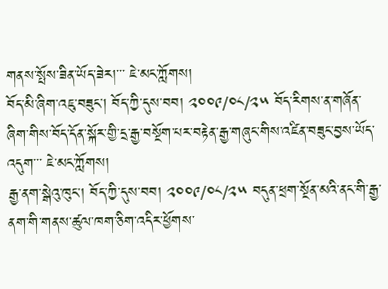གནས་སྤོས་ཟིན་ཡོད་ཟེར།་་་ ཇེ་མང་ཀློགས།
བོད་མི་ཞིག་འཇུ་བཟུང། བོད་ཀྱི་དུས་བབ། ༢༠༠༩/༠༨/༢༥ བོད་རིགས་ན་གཞོན་ཞིག་གིས་བོད་དོན་སྐོར་གྱི་དྲ་རྒྱ་བསྔོག་པར་བརྟེན་རྒྱ་གཞུང་གིས་འཛིན་བཟུང་བྱས་ཡོད་འདུག་་་ ཇེ་མང་ཀློགས།
རྒྱ་ནག་སྒེའུ་ཁུང་། བོད་ཀྱི་དུས་བབ། ༢༠༠༩/༠༨/༢༥ བདུན་ཕྲག་སྔོན་མའི་ནང་གི་རྒྱ་ནག་གི་གནས་ཚུལ་ཁག་ཅིག་འདིར་ཕྱོགས་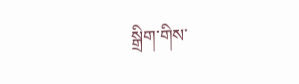སྒྲིག་གིས་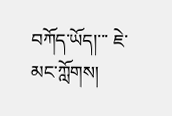བཀོད་ཡོད།་་་ ཇེ་མང་ཀློགས།